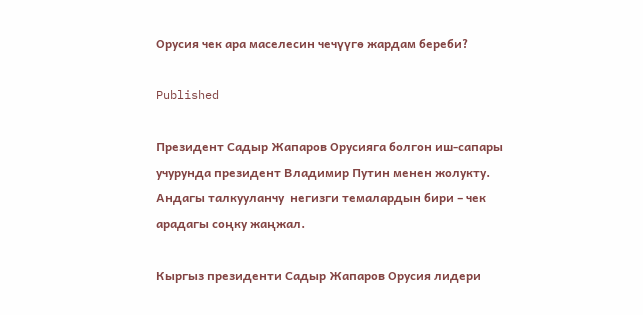Орусия чек ара маселесин чечүүгө жардам береби?

Published

Президент Садыр Жапаров Орусияга болгон иш-сапары учурунда президент Владимир Путин менен жолукту. Андагы талкууланчу  негизги темалардын бири – чек арадагы соңку жаңжал.

Кыргыз президенти Садыр Жапаров Орусия лидери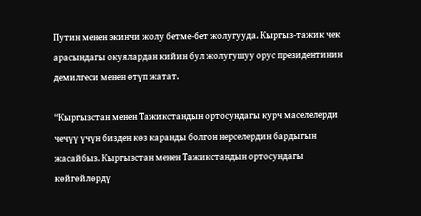Путин менен экинчи жолу бетме-бет жолугууда. Кыргыз-тажик чек арасындагы окуялардан кийин бул жолугушуу орус президентинин демилгеси менен өтүп жатат.

“Кыргызстан менен Тажикстандын ортосундагы курч маселелерди чечүү үчүн бизден көз каранды болгон нерселердин бардыгын жасайбыз. Кыргызстан менен Тажикстандын ортосундагы көйгөйлөрдү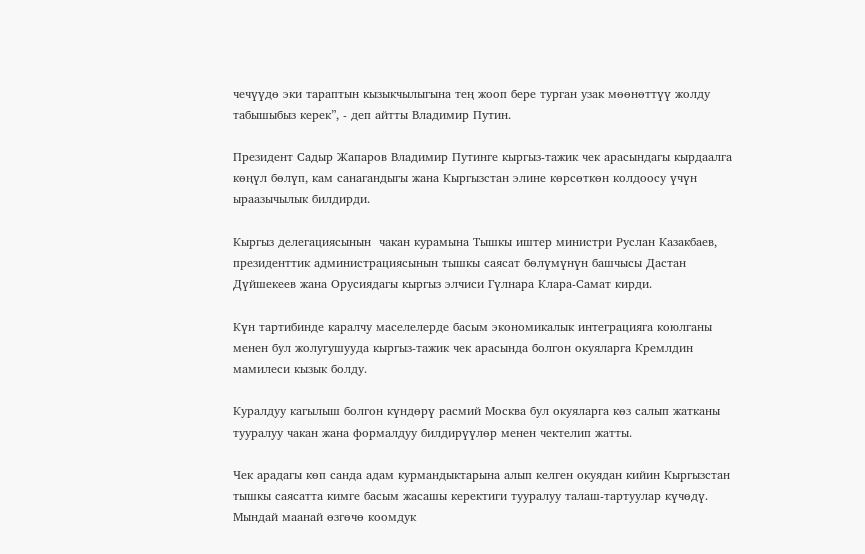чечүүдө эки тараптын кызыкчылыгына тең жооп бере турган узак мөөнөттүү жолду табышыбыз керек”, - деп айтты Владимир Путин.

Президент Садыр Жапаров Владимир Путинге кыргыз-тажик чек арасындагы кырдаалга көңүл бөлүп, кам санагандыгы жана Кыргызстан элине көрсөткөн колдоосу үчүн ыраазычылык билдирди.

Кыргыз делегациясынын  чакан курамына Тышкы иштер министри Руслан Казакбаев, президенттик администрациясынын тышкы саясат бөлүмүнүн башчысы Дастан Дүйшекеев жана Орусиядагы кыргыз элчиси Гүлнара Клара-Самат кирди.

Күн тартибинде каралчу маселелерде басым экономикалык интеграцияга коюлганы менен бул жолугушууда кыргыз-тажик чек арасында болгон окуяларга Кремлдин мамилеси кызык болду.

Куралдуу кагылыш болгон күндөрү расмий Москва бул окуяларга көз салып жатканы тууралуу чакан жана формалдуу билдирүүлөр менен чектелип жатты.

Чек арадагы көп санда адам курмандыктарына алып келген окуядан кийин Кыргызстан тышкы саясатта кимге басым жасашы керектиги тууралуу талаш-тартуулар күчөдү.  Мындай маанай өзгөчө коомдук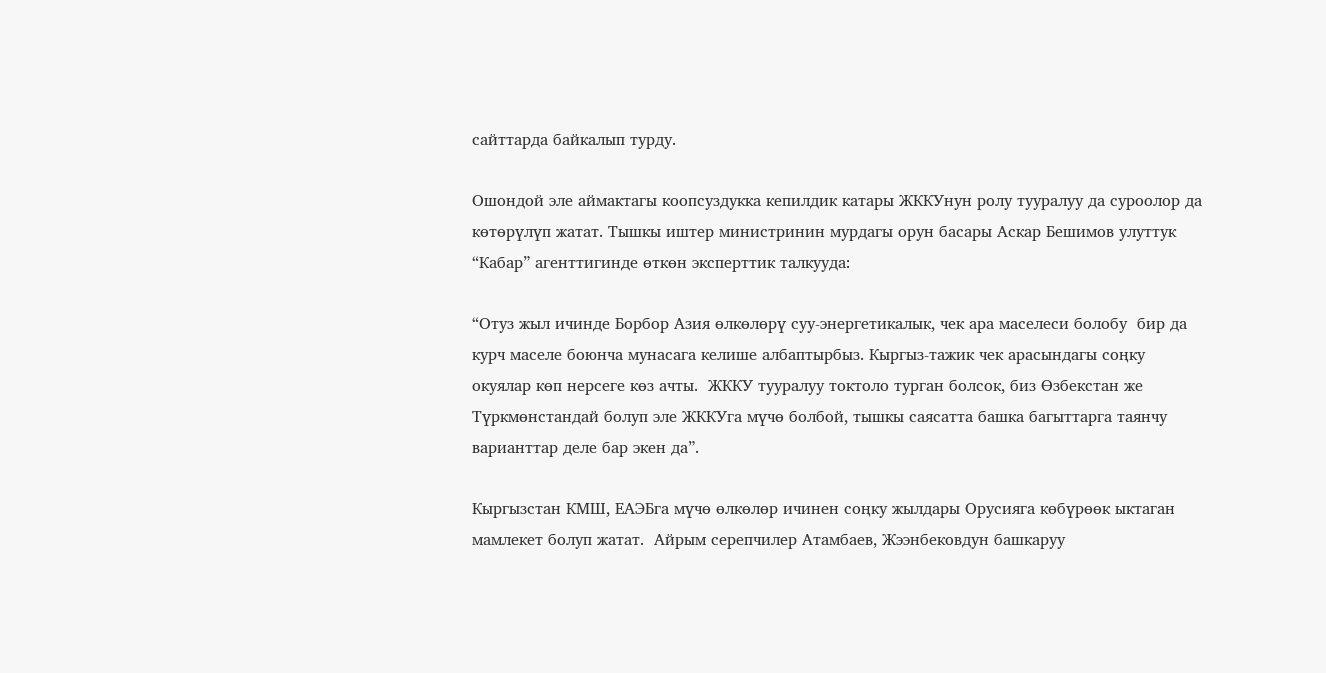сайттарда байкалып турду.

Ошондой эле аймактагы коопсуздукка кепилдик катары ЖККУнун ролу тууралуу да суроолор да көтөрүлүп жатат. Тышкы иштер министринин мурдагы орун басары Аскар Бешимов улуттук “Кабар” агенттигинде өткөн эксперттик талкууда:

“Отуз жыл ичинде Борбор Азия өлкөлөрү суу-энергетикалык, чек ара маселеси болобу  бир да курч маселе боюнча мунасага келише албаптырбыз. Кыргыз-тажик чек арасындагы соңку окуялар көп нерсеге көз ачты.  ЖККУ тууралуу токтоло турган болсок, биз Өзбекстан же Түркмөнстандай болуп эле ЖККУга мүчө болбой, тышкы саясатта башка багыттарга таянчу варианттар деле бар экен да”.

Кыргызстан КМШ, ЕАЭБга мүчө өлкөлөр ичинен соңку жылдары Орусияга көбүрөөк ыктаган мамлекет болуп жатат.  Айрым серепчилер Атамбаев, Жээнбековдун башкаруу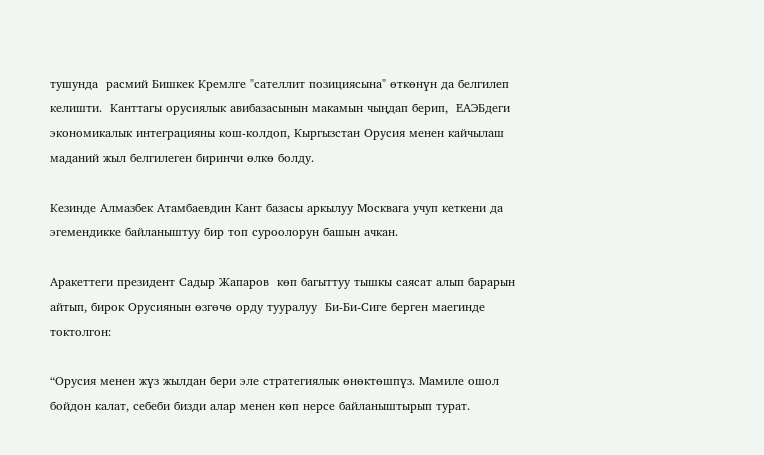тушунда  расмий Бишкек Кремлге "сателлит позициясына" өткөнүн да белгилеп  келишти.  Канттагы орусиялык авибазасынын макамын чыңдап берип,  ЕАЭБдеги экономикалык интеграцияны кош-колдоп, Кыргызстан Орусия менен кайчылаш маданий жыл белгилеген биринчи өлкө болду.

Кезинде Алмазбек Атамбаевдин Кант базасы аркылуу Москвага учуп кеткени да эгемендикке байланыштуу бир топ суроолорун башын ачкан.

Аракеттеги президент Садыр Жапаров  көп багыттуу тышкы саясат алып барарын айтып, бирок Орусиянын өзгөчө орду тууралуу  Би-Би-Сиге берген маегинде токтолгон:

“Орусия менен жүз жылдан бери эле стратегиялык өнөктөшпүз. Мамиле ошол бойдон калат, себеби бизди алар менен көп нерсе байланыштырып турат.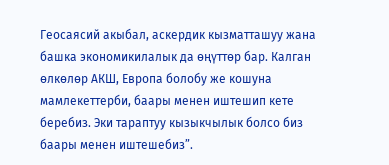Геосаясий акыбал, аскердик кызматташуу жана башка экономикилалык да өңүттөр бар. Калган өлкөлөр АКШ, Европа болобу же кошуна мамлекеттерби, баары менен иштешип кете беребиз. Эки тараптуу кызыкчылык болсо биз баары менен иштешебиз”.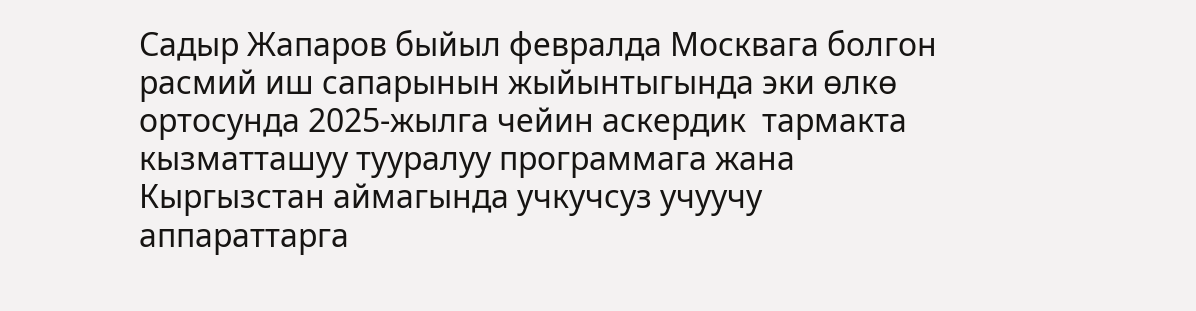Садыр Жапаров быйыл февралда Москвага болгон расмий иш сапарынын жыйынтыгында эки өлкө ортосунда 2025-жылга чейин аскердик  тармакта кызматташуу тууралуу программага жана Кыргызстан аймагында учкучсуз учуучу аппараттарга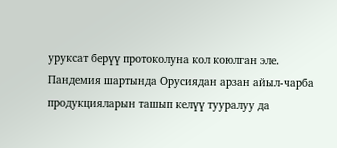уруксат берүү протоколуна кол коюлган эле. Пандемия шартында Орусиядан арзан айыл-чарба продукцияларын ташып келүү тууралуу да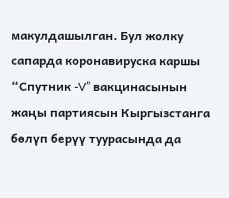макулдашылган. Бул жолку сапарда коронавируска каршы “Спутник -V” вакцинасынын жаңы партиясын Кыргызстанга бөлүп берүү туурасында да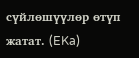сүйлөшүүлөр өтүп жатат. (EKa)